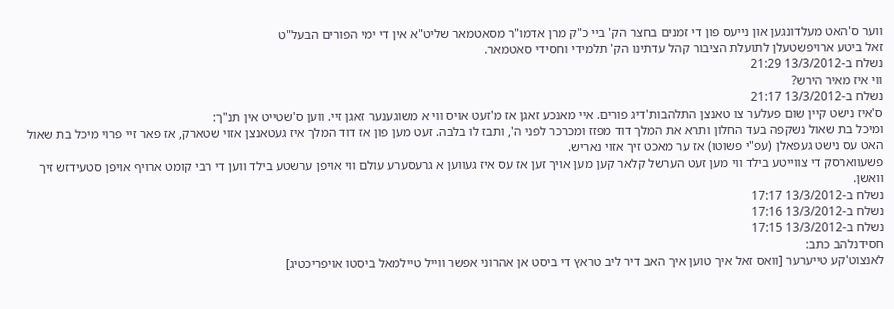ווער ס'האט מעלדונגען און נייעס פון די זמנים בחצר הק' ביי כ"ק מרן אדמו"ר מסאטמאר שליט"א אין די ימי הפורים הבעל"ט
זאל ביטע ארויפשטעלן לתועלת הציבור קהל עדתינו הק' תלמידי וחסידי סאטמאר.
נשלח ב-13/3/2012 21:29
ווי איז מאיר הירש?
נשלח ב-13/3/2012 21:17
ס'איז נישט קיין שום פעלער צו טאנצן התלהבות'דיג פורים. איי מאנכע זאגן אז מ'זעט אויס ווי א משוגענער זאגן זיי. ווען ס'שטייט אין תנ"ך:
ומיכל בת שאול נשקפה בעד החלון ותרא את המלך דוד מפזז ומכרכר לפני ה', ותבז לו בלבה. זעט מען פון אז דוד המלך איז געטאנצן אזוי שטארק, אז פאר זיי פרוי מיכל בת שאול האט עס נישט געפאלן (עפ"י פשוטו) אז ער מאכט זיך אזוי נאריש.
פשעווארסק די צווייטע בילד ווי מען זעט הערשל קלאר קען מען אויך זען אז עס איז געווען א גרעסערע עולם ווי אויפן ערשטע בילד ווען די רבי קומט ארויף אויפן סטעידזש זיך וואשן.
נשלח ב-13/3/2012 17:17
נשלח ב-13/3/2012 17:16
נשלח ב-13/3/2012 17:15
חסידנלהב כתב:
לאנצוט'קע טייערער [וואס זאל איך טוען איך האב דיר ליב טראץ די ביסט אן אהרוני אפשר ווייל טיילמאל ביסטו אויפריכטיג]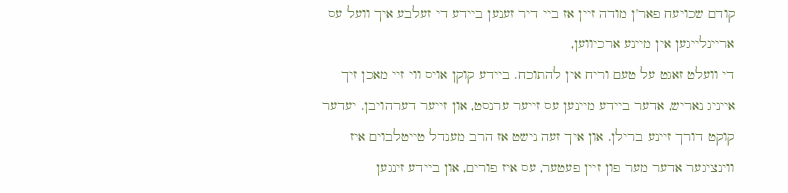קודם שכויעח פאר'ן מודה זיין אז ביי דיר זענען ביידע די זעלבע איך וועל עס אריינלייגען אין מיינע ארכיווען,
די וועלט זאגט על טעם וריח אין להתוכח. ביידע קוקן אויס ווי זיי מאכן זיך אייניג נאריש, אדער ביידע מיינען עס זייער ערנסט, און זייער דערהויבן. יעדער קוקט דורך זיינע ברילן. און איך זעה נישט אז הרב מענדל טייטלבוים איז ווינציגער אדער מער פון זיין פעטער, עס איז פורים, און ביידע זינגען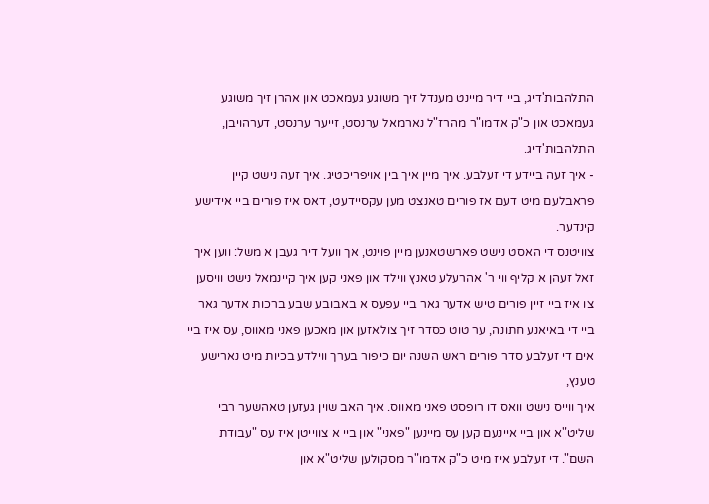התלהבות'דיג, ביי דיר מיינט מענדל זיך משוגע געמאכט און אהרן זיך משוגע געמאכט און כ"ק אדמו"ר מהרז"ל נארמאל ערנסט, זייער ערנסט, דערהויבן, התלהבות'דיג.
- איך זעה ביידע די זעלבע. איך מיין איך בין אויפריכטיג. איך זעה נישט קיין פראבלעם מיט דעם אז פורים טאנצט מען עקסיידעט, דאס איז פורים ביי אידישע קינדער.
צוויטנס די האסט נישט פארשטאנען מיין פוינט, אך וועל דיר געבן א משל: ווען איך זאל זעהן א קליף ווי ר' אהרעלע טאנץ ווילד און פאני קען איך קיינמאל נישט וויסען צו איז ביי זיין פורים טיש אדער גאר ביי עפעס א באבובע שבע ברכות אדער גאר ביי די באיאנע חתונה, ער טוט כסדר זיך צולאזען און מאכען פאני מאווס, עס איז ביי אים די זעלבע סדר פורים ראש השנה יום כיפור בערך ווילדע בכיות מיט נארישע טענץ,
איך ווייס נישט וואס דו רופסט פאני מאווס. איך האב שוין געזען טאהשער רבי שליט"א און ביי איינעם קען עס מיינען "פאני" און ביי א צווייטן איז עס "עבודת השם". די זעלבע איז מיט כ"ק אדמו"ר מסקולען שליט"א און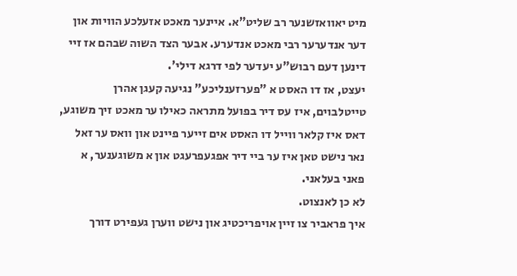מיט יאוואזשנער רב שליט"א. איינער מאכט אזעלכע הוויות און דער אנדערער רבי מאכט אנדערע. אבער הצד השוה שבהם אז זיי דינען דעם רבוש"ע יעדער לפי דרגא דילי'.
יעצט, אז דו האסט א "פערזענליכע" נגיעה קעגן אהרן טייטלבוים, איז עס דיר בפועל מתראה כאילו ער מאכט זיך משוגע, דאס איז קלאר ווייל דו האסט אים זייער פיינט און וואס ער זאל נאר נישט טאן איז ער ביי דיר אפגעפרעגט און א משוגענער, א פאני בעלאני.
לא כן לאנצוט.
איך פראביר צו זיין אויפריכטיג און נישט ווערן געפירט דורך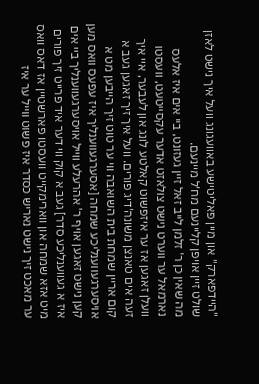"היידפארק" און מיין פאליטישע באוועגונג וועל איך נישט לאזן שולט זיין אויפן קליינעם מח'ל מיינעם.
מה שאין כן ר' זלמן לייב זאל זיין געזונט, ביי אים איז אלעס נארמאל ער ווערט נישט צולאזט אדער עקסייטעט, וועסטו וועלן זאגען אז ער איזפשוט קאלטע לונג און לעבער, איי איך זעה אים טאנצן משונה'דיג פורים. וועל איך זיך זאגען געב א קום אריין שמחת בית השואבה ווי ער טוט זיך הייבען מט א אויסערגעווענליכע שמחה [אסערגעווענליך איז עפעס וואס מען קען נישט זאגען אויף ר' אהרעלע ווייל אויסערגעווענליך ביי אים איז א געווענליכע סדר] געב א קוק ווי דער איד פרייט זיך פורים מיט אזא שמחה און ווארימקייט וועסטו פארשטיין אז דאס וואס ער מאכט זיך נישט נאריש כסדר איז פשוט ווייל ער איז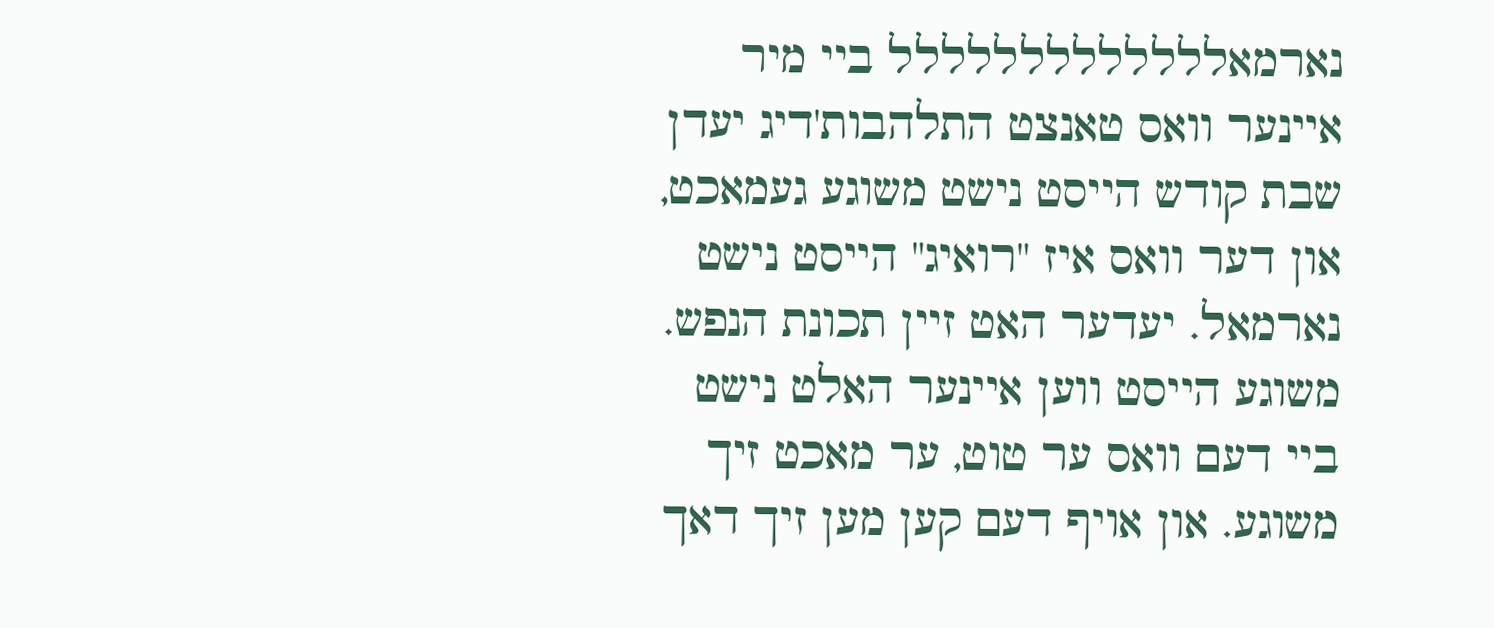נארמאללללללללללללל ביי מיר איינער וואס טאנצט התלהבות'דיג יעדן שבת קודש הייסט נישט משוגע געמאכט, און דער וואס איז "רואיג" הייסט נישט נארמאל. יעדער האט זיין תכונת הנפש. משוגע הייסט ווען איינער האלט נישט ביי דעם וואס ער טוט, ער מאכט זיך משוגע. און אויף דעם קען מען זיך דאך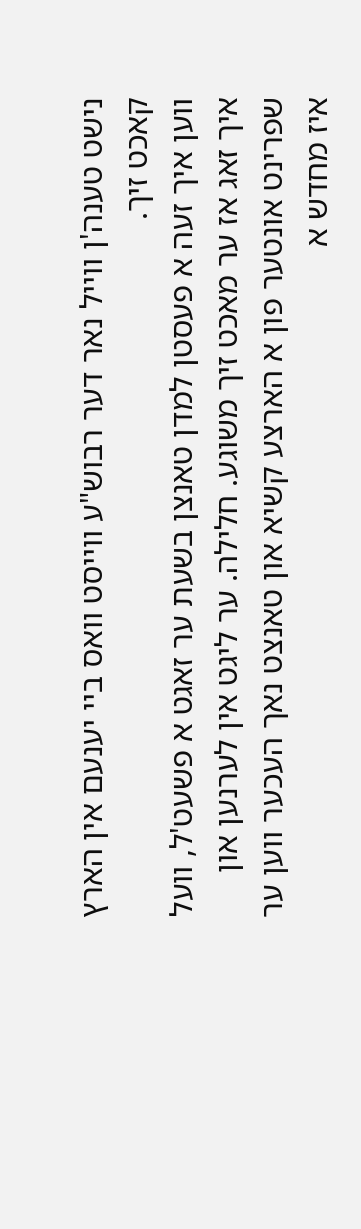נישט טענה'ן ווייל נאר דער רבוש"ע ווייסט וואס ביי יענעם אין הארץ קאכט זיך.
ווען איך זעה א פעסטן למדן טאנצן בשעת ער זאגט א פשעט'ל, וועל איך זאג אז ער מאכט זיך משוגע. חלילה. ער ליגט אין לערנען און שפרינט אונטער פון א הארצע קשיא און טאנצט נאך העכער ווען ער איז מחדש א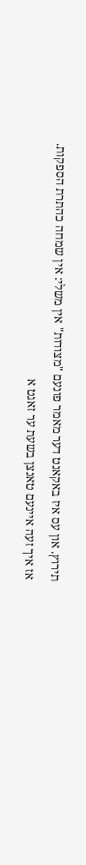תירוץ. און עס איז באקאנט דער מאמר פונעם "מצודות" אין משלי: אין שמחה כהתרת הספקות.
אז איך זעה איינעם טאנצן בשעת ער זאגט א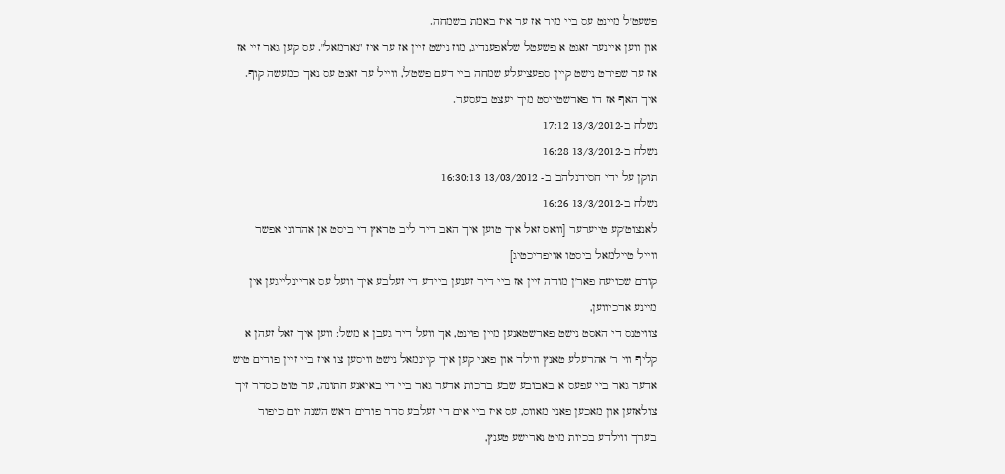פשעט'ל מיינט עס ביי מיר אז ער איז באמת בשמחה.
און ווען איינער זאגט א פשעטל שלאפענדיג, מוז נישט זיין אז ער איז "נארמאל". עס קען גאר זיי אז אז ער שפירט נישט קיין ספעציעלע שמחה ביי דעם פשט'ל, ווייל ער זאגט עס נאך כמעשה קוף.
איך האף אז דו פארשטייסט מיך יעצט בעסער.
נשלח ב-13/3/2012 17:12
נשלח ב-13/3/2012 16:28
תוקן על ידי חסידנלהב ב- 13/03/2012 16:30:13
נשלח ב-13/3/2012 16:26
לאנצוט'קע טייערער [וואס זאל איך טוען איך האב דיר ליב טראץ די ביסט אן אהרוני אפשר ווייל טיילמאל ביסטו אויפריכטיג]
קודם שכויעח פאר'ן מודה זיין אז ביי דיר זענען ביידע די זעלבע איך וועל עס אריינלייגען אין מיינע ארכיווען,
צוויטנס די האסט נישט פארשטאנען מיין פוינט, אך וועל דיר געבן א משל: ווען איך זאל זעהן א קליף ווי ר' אהרעלע טאנץ ווילד און פאני קען איך קיינמאל נישט וויסען צו איז ביי זיין פורים טיש אדער גאר ביי עפעס א באבובע שבע ברכות אדער גאר ביי די באיאנע חתונה, ער טוט כסדר זיך צולאזען און מאכען פאני מאווס, עס איז ביי אים די זעלבע סדר פורים ראש השנה יום כיפור בערך ווילדע בכיות מיט נארישע טענץ,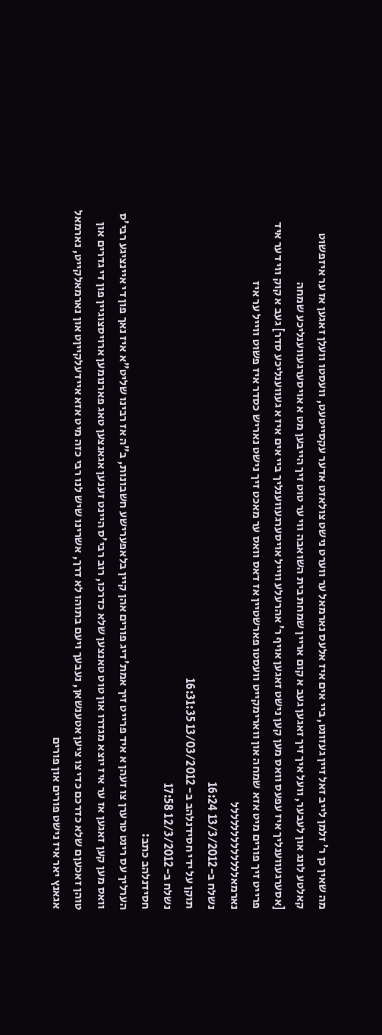מה שאין כן ר' זלמן לייב זאל זיין געזונט, ביי אים איז אלעס נארמאל ער ווערט נישט צולאזט אדער עקסייטעט, וועסטו וועלן זאגען אז ער איזפשוט קאלטע לונג און לעבער, וועל איך זיך זאגען געב א קום אריין שמחת בית השואבה ווי ער טוט זיך הייבען מט א אויסערגעווענליכע שמחה [אסערגעווענליך איז עפעס וואס מען קען נישט זאגען אויף ר' אהרעלע ווייל אויסערגעווענליך ביי אים איז א געווענליכע סדר] געב א קוק ווי דער איד פרייט זיך פורים מיט אזא שמחה און ווארימקייט וועסטו פארשטיין אז דאס וואס ער מאכט זיך נישט נאריש כסדר איז פשוט ווייל ער איז נארמאללללללללללללל
נשלח ב-13/3/2012 16:24
תוקן על ידי חסידנלהב ב- 13/03/2012 16:31:35
נשלח ב-12/3/2012 17:58
חסידנלהב כתב:
הערליך עס רינט טרערן צו זעהן א איד פרייט זיך אמת'דיג פורים אהן קיין בלאפערישע חשבונות, ב"ה אז רבינו שליט"א איז נאך פון די איינציגע רבי'ס וואס מען קען זאגען אז ער איז יוצא מגדרו און טוט טאנצען שלא כדרכו, רוב רבי'ס היינט זענען אגאנצען טאג פארנומען ארויסצוגיין פון די גדרים און טוהן זאכעןם שלא כדרכם כדי צו ציען אטענשאן, נעבעך ויעם בתוהו לא דרך, אשרינו שיש לנו רבי כזה מיט אזא איידעלקייןט און נארמאלקייט, נארמאל אגאנץ יאר איז נישט פורים און פורים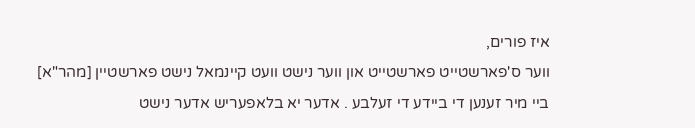איז פורים,
ווער ס'פארשטייט פארשטייט און ווער נישט וועט קיינמאל נישט פארשטיין [מהר"א]
ביי מיר זענען די ביידע די זעלבע . אדער יא בלאפעריש אדער נישט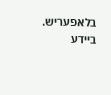בלאפעריש. ביידע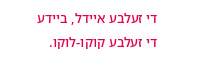די זעלבע איידל, ביידע די זעלבע קוקו-לוקו.